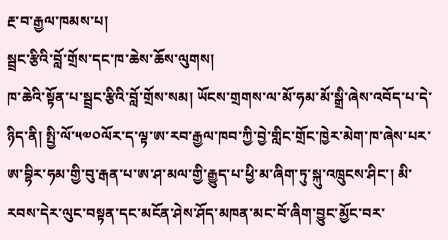རྔ་བ་རྒྱལ་ཁམས་པ།
སྦྲང་རྩིའི་བློ་གྲོས་དང་ཁ་ཆེས་ཆོས་ལུགས།
ཁ་ཆེའི་སྟོན་པ་སྦྲང་རྩིའི་བློ་གྲོས་སམ། ཡོངས་གྲགས་ལ་མོ་ཧམ་མོ་སྒྲི་ཞེས་འབོད་པ་དེ་ཉིད་ནི། སྤྱི་ལོ་༥༧༠ལོར་ད་ལྟ་ཨ་རབ་རྒྱལ་ཁབ་ཀྱི་བྱེ་གླིང་གྲོང་ཁྱེར་མེག་ཁ་ཞེས་པར་ཨ་བྷིར་ཧམ་གྱི་བུ་རྒན་པ་ཨ་ཤ་མལ་གྱི་རྒྱུད་པ་ཕྱི་མ་ཞིག་ཏུ་སྐུ་འཁྲུངས་ཤིང་། མི་རབས་དེར་ལུང་བསྟན་དང་མངོན་ཤེས་ཤོད་མཁན་མང་བོ་ཞིག་བྱུང་མྱོང་བར་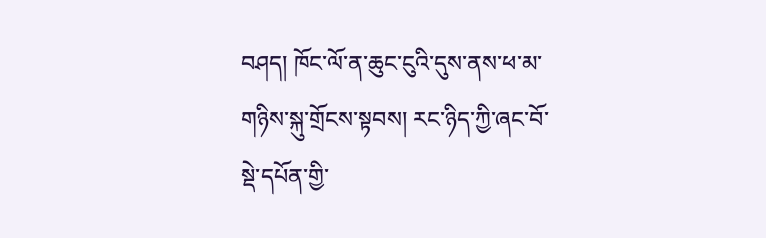བཤད། ཁོང་ལོ་ན་ཆུང་ངུའི་དུས་ནས་ཕ་མ་གཉིས་སྐུ་གྲོངས་སྟབས། རང་ཉིད་ཀྱི་ཞང་བོ་སྡེ་དཔོན་གྱི་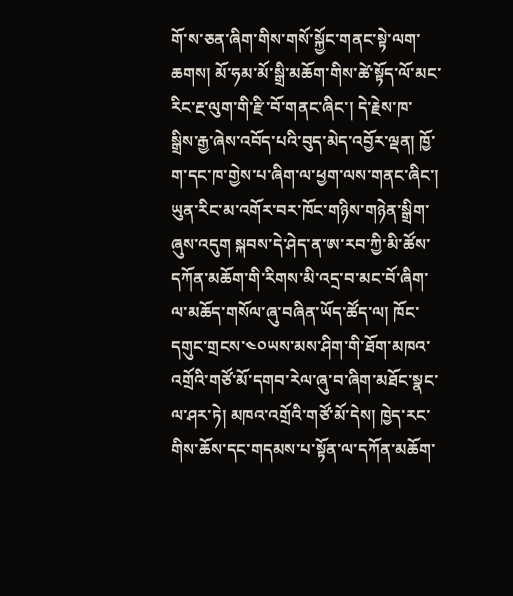གོ་ས་ཅན་ཞིག་གིས་གསོ་སྐྱོང་གནང་སྟེ་ལག་ཆགས། མོ་ཧམ་མོ་སྒྲི་མཆོག་གིས་ཚེ་སྟོད་ལོ་མང་རིང་རྔ་ལུག་གི་རྫི་བོ་གནང་ཞིང་། དེ་རྗེས་ཁ་སྒྲིས་རྒྱ་ཞེས་འབོད་པའི་བུད་མེད་འབྱོར་ལྡན། ཁྱོ་ག་དང་ཁ་གྱེས་པ་ཞིག་ལ་ཕྱག་ལས་གནང་ཞིང་། ཡུན་རིང་མ་འགོར་བར་ཁོང་གཉིས་གཉེན་སྒྲིག་ཞུས་འདུག སྐབས་དེ་ཤེད་ན་ཨ་རབ་ཀྱི་མི་ཚོས་དཀོན་མཆོག་གི་རིགས་མི་འདྲ་བ་མང་བོ་ཞིག་ལ་མཆོད་གསོལ་ཞུ་བཞིན་ཡོད་ཚོད་ལ། ཁོང་དགུང་གྲངས་༤༠ཡས་མས་ཤིག་གི་ཐོག་མཁའ་འགྲོའི་གཙོ་མོ་དགབ་རེལ་ཞུ་བ་ཞིག་མཐོང་སྣང་ལ་ཤར་ཏེ། མཁའ་འགྲོའི་གཙོ་མོ་དེས། ཁྱེད་རང་གིས་ཆོས་དང་གདམས་པ་སྟོན་ལ་དཀོན་མཆོག་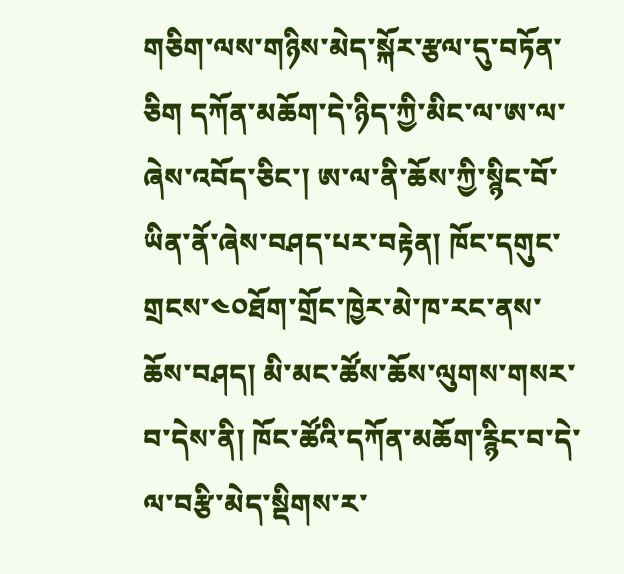གཅིག་ལས་གཉིས་མེད་སྐོར་རྩལ་དུ་བཏོན་ཅིག དཀོན་མཆོག་དེ་ཉིད་ཀྱི་མིང་ལ་ཨ་ལ་ཞེས་འབོད་ཅིང་། ཨ་ལ་ནི་ཆོས་ཀྱི་སྙིང་བོ་ཡིན་ནོ་ཞེས་བཤད་པར་བརྟེན། ཁོང་དགུང་གྲངས་༤༠ཐོག་གྲོང་ཁྱེར་མེ་ཁ་རང་ནས་ཆོས་བཤད། མི་མང་ཚོས་ཆོས་ལུགས་གསར་བ་དེས་ནི། ཁོང་ཚོའི་དཀོན་མཆོག་རྙིང་བ་དེ་ལ་བརྩི་མེད་སྡིགས་ར་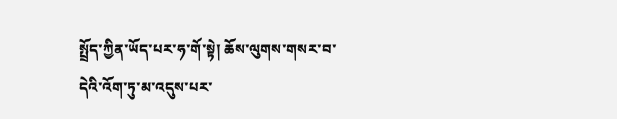སྤྲོད་ཀྱིན་ཡོད་པར་ཧ་གོ་སྟེ། ཆོས་ལུགས་གསར་བ་དེའི་འོག་ཏུ་མ་འདུས་པར་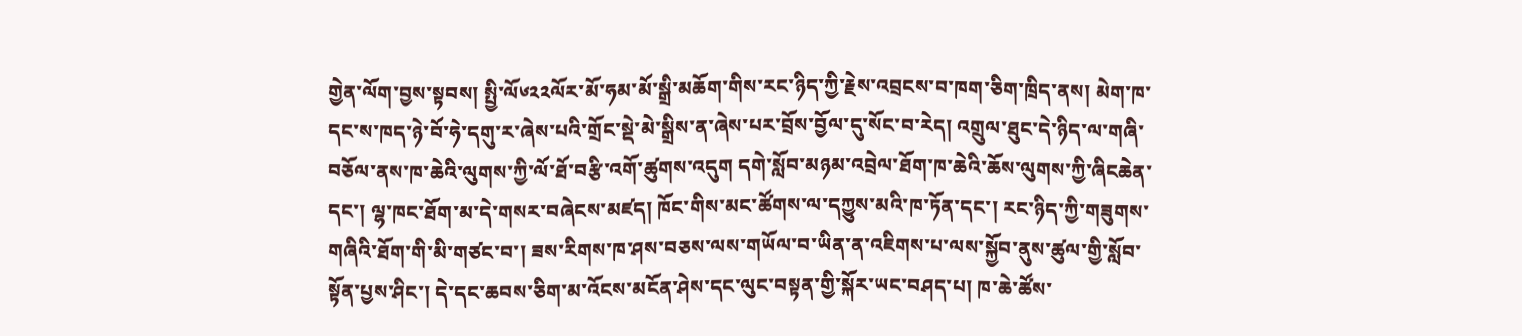གྱེན་ལོག་བྱས་སྟབས། སྤྱི་ལོ༦༢༢ལོར་མོ་ཧམ་མོ་སྒྲི་མཆོག་གིས་རང་ཉིད་ཀྱི་རྗེས་འབྲངས་བ་ཁག་ཅིག་ཁྲིད་ནས། མེག་ཁ་དང་ས་ཁད་ཉེ་བོ་ཧེ་དགུ་ར་ཞེས་པའི་གྲོང་སྡེ་མེ་སྒྲིས་ན་ཞེས་པར་བྲོས་བྱོལ་དུ་སོང་བ་རེད། འགྲུལ་ཐུང་དེ་ཉིད་ལ་གཞི་བཅོལ་ནས་ཁ་ཆེའི་ལུགས་ཀྱི་ལོ་ཐོ་བརྩི་འགོ་ཚུགས་འདུག དགེ་སློབ་མཉམ་འབྲེལ་ཐོག་ཁ་ཆེའི་ཆོས་ལུགས་ཀྱི་ཞིངཆེན་དང་། ལྷ་ཁང་ཐོག་མ་དེ་གསར་བཞེངས་མཛད། ཁོང་གིས་མང་ཚོགས་ལ་དཀྱུས་མའི་ཁ་ཏོན་དང་། རང་ཉིད་ཀྱི་གཟུགས་གཞིའི་ཐོག་གི་མི་གཙང་བ་། ཟས་རིགས་ཁ་ཤས་བཅས་ལས་གཡོལ་བ་ཡིན་ན་འཇིགས་པ་ལས་སྐྱོབ་ནུས་ཚུལ་གྱི་སློབ་སྟོན་པྱས་ཤིང་། དེ་དང་ཆབས་ཅིག་མ་འོངས་མངོན་ཤེས་དང་ལུང་བསྟན་གྱི་སྐོར་ཡང་བཤད་པ། ཁ་ཆེ་ཚོས་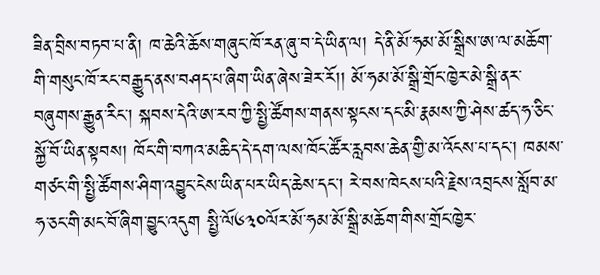ཟིན་བྲིས་བཏབ་པ་ནི། ཁ་ཆེའི་ཆོས་གཞུང་ཁོ་རན་ཞུ་བ་དེ་ཡིན་ལ། དེ་ནི་མོ་ཧམ་མོ་སྒྲིས་ཨ་ལ་མཆོག་གི་གསུང་ཁོ་རང་བརྒྱུད་ནས་བཤད་པ་ཞིག་ཡིན་ཞེས་ཟེར་རོ།། མོ་ཧམ་མོ་སྒྲི་གྲོང་ཁྱེར་མེ་སྒྲི་ནར་བཞུགས་རྒྱུན་རིང་། སྐབས་དེའི་ཨ་རབ་ཀྱི་སྤྱི་ཚོགས་གནས་སྟངས་དང་མི་རྣམས་ཀྱི་ཤེས་ཚད་ཧ་ཅིང་སྐྱོ་བོ་ཡིན་སྟབས། ཁོང་གི་བཀའ་མཆིད་དེ་དག་ལས་ཁོང་ཚོར་རླབས་ཆེན་གྱི་མ་འོངས་པ་དང་། ཁམས་གཙང་གི་སྤྱི་ཚོགས་ཤིག་འབྱུང་ངེས་ཡིན་པར་ཡིད་ཆེས་དང་། རེ་བས་ཁེངས་པའི་རྗེས་འབྲངས་སློབ་མ་ཧ་ཅང་གི་མང་བོ་ཞིག་བྱུང་འདུག སྤྱི་ལོ༦༣༠ལོར་མོ་ཧམ་མོ་སྒྲི་མཆོག་གིས་གྲོང་ཁྱེར་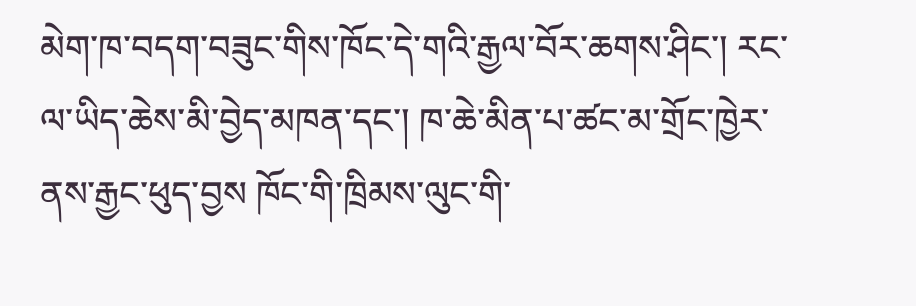མེག་ཁ་བདག་བཟུང་གིས་ཁོང་དེ་གའི་རྒྱལ་བོར་ཆགས་ཤིང་། རང་ལ་ཡིད་ཆེས་མི་བྱེད་མཁན་དང་། ཁ་ཆེ་མིན་པ་ཚང་མ་གྲོང་ཁྱེར་ནས་རྒྱང་ཕུད་བྱས ཁོང་གི་ཁྲིམས་ལུང་གི་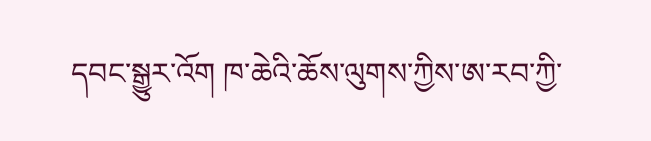དབང་སྒྱུར་འོག ཁ་ཆེའི་ཆོས་ལུགས་ཀྱིས་ཨ་རབ་ཀྱི་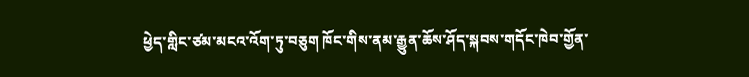ཕྱེད་གླིང་ཙམ་མངའ་འོག་ཏུ་བཅུག ཁོང་གིས་ནམ་རྒྱུན་ཆོས་ཤོད་སྐབས་གདོང་ཁེབ་གྱོན་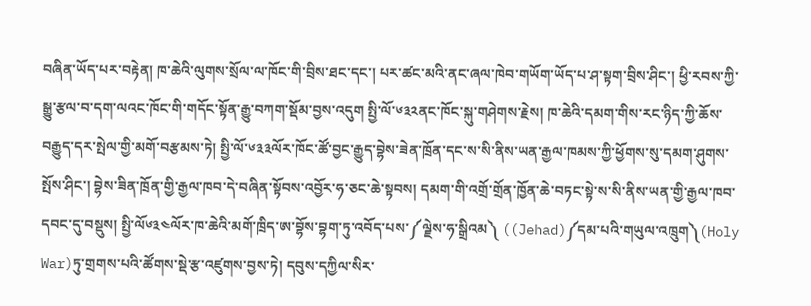བཞིན་ཡོད་པར་བརྟེན། ཁ་ཆེའི་ལུགས་སྲོལ་ལ་ཁོང་གི་བྲིས་ཐང་དང་། པར་ཚང་མའི་ནང་ཞལ་ཁེབ་གཡོག་ཡོད་པ་ཤ་སྟག་བྲིས་ཤིང་། ཕྱི་རབས་ཀྱི་སྒྱུ་རྩལ་བ་དག་ལའང་ཁོང་གི་གདོང་སྟོན་རྒྱུ་བཀག་སྡོམ་བྱས་འདུག སྤྱི་ལོ་༦༣༢ནང་ཁོང་སྐུ་གཤེགས་རྗེས། ཁ་ཆེའི་དམག་གིས་རང་ཉིད་ཀྱི་ཆོས་བརྒྱུད་དར་སྤེལ་གྱི་མགོ་བརྩམས་ཏེ། སྤྱི་ལོ་༦༣༣ལོར་ཁོང་ཚོ་བྱང་རྒྱུད་བྷེས་ཟེན་ཁྲོན་དང་ས་སི་ནིས་ཡན་རྒྱལ་ཁམས་ཀྱི་ཕྱོགས་སུ་དམག་ཤུགས་སྤོས་ཤིང་། བྷེས་ཟིན་ཁྲོན་གྱི་རྒྱལ་ཁབ་དེ་བཞིན་སྟོབས་འབྱོར་ཧ་ཅང་ཆེ་སྟབས། དམག་གི་འགྲོ་གྲོན་ཁྱོན་ཆེ་བཏང་སྟེ་ས་སི་ནིས་ཡན་གྱི་རྒྱལ་ཁབ་དབང་དུ་བསྡུས། སྤྱི་ལོ༦༣༤ལོར་ཁ་ཆེའི་མགོ་ཁྲིད་ཨ་བྷོས་བྷག་ཏུ་འབོད་པས་༼ལྗེས་ཧ་སྒྲིའམ༽ ((Jehad)༼དམ་པའི་གཡུལ་འཁྲུག༽(Holy War)ཏུ་གྲགས་པའི་ཚོགས་སྡེ་རྩ་འཛུགས་བྱས་ཏེ། དབུས་དཀྱིལ་སིར་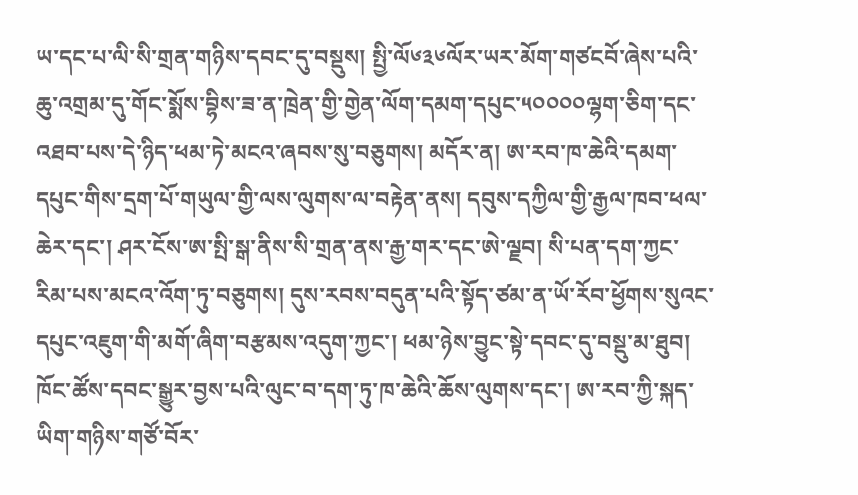ཡ་དང་པ་ལི་སི་གྲན་གཉིས་དབང་དུ་བསྡུས། སྤྱི་ལོ༦༣༦ལོར་ཡར་མོག་གཙངབོ་ཞེས་པའི་ཆུ་འགྲམ་དུ་གོང་སྨོས་བྷིས་ཟ་ན་ཁྲེན་གྱི་གྱེན་ལོག་དམག་དཔུང་༥༠༠༠༠ལྷག་ཅིག་དང་འཐབ་པས་དེ་ཉིད་ཕམ་ཏེ་མངའ་ཞབས་སུ་བཅུགས། མདོར་ན། ཨ་རབ་ཁ་ཆེའི་དམག་དཔུང་གིས་དྲག་པོ་གཡུལ་གྱི་ལས་ལུགས་ལ་བརྟེན་ནས། དབུས་དཀྱིལ་གྱི་རྒྱལ་ཁབ་ཕལ་ཆེར་དང་། ཤར་ངོས་ཨ་སྤི་སྒ་ནིས་སི་གྲན་ནས་རྒྱ་གར་དང་ཨེ་ལྗབ། སི་པན་དག་ཀྱང་རིམ་པས་མངའ་འོག་ཏུ་བཅུགས། དུས་རབས་བདུན་པའི་སྟོད་ཙམ་ན་ཡོ་རོབ་ཕྱོགས་སུའང་དཔུང་འཇུག་གི་མགོ་ཞིག་བརྩམས་འདུག་ཀྱང་། ཕམ་ཉེས་བྱུང་སྟེ་དབང་དུ་བསྡུ་མ་ཐུབ། ཁོང་ཚོས་དབང་སྒྱུར་བྱས་པའི་ལུང་བ་དག་ཏུ་ཁ་ཆེའི་ཆོས་ལུགས་དང་། ཨ་རབ་ཀྱི་སྐད་ཡིག་གཉིས་གཙོ་བོར་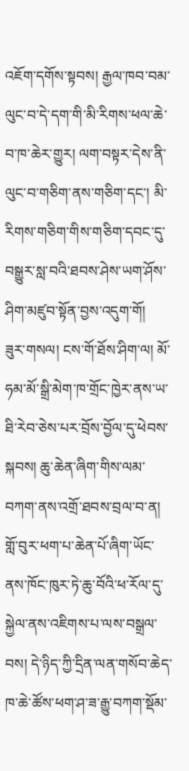འཇོག་དགོས་སྟབས། རྒྱལ་ཁབ་བམ་ལུང་བ་དེ་དག་གི་མི་རིགས་ཕལ་ཆེ་བ་ཁ་ཆེར་གྱུར། ལག་བསྟར་དེས་ནི་ལུང་བ་གཅིག་ནས་གཅིག་དང་། མི་རིགས་གཅིག་གིས་གཅིག་དབང་དུ་བསྒྱུར་སླ་བའི་ཐབས་ཤེས་ཡག་ཤོས་ཤིག་མཛུབ་སྟོན་བྱས་འདུག་གོ།
ཟུར་གསལ། ངས་གོ་ཐོས་ཤིག་ལ། མོ་ཧམ་མོ་སྒྲི་མེག་ཁ་གྲོང་ཁྱེར་ནས་ཡ་ཐི་རེབ་ཅེས་པར་བྲོས་བྱོལ་དུ་ཕེབས་སྐབས། ཆུ་ཆེན་ཞིག་གིས་ལམ་བཀག་ནས་འགྲོ་ཐབས་བྲལ་བ་ན། གློ་བུར་ཕག་པ་ཆེན་པོ་ཞིག་ཡོང་ནས་ཁོང་ཁུར་ཏེ་ཆུ་བོའི་ཕ་རོལ་དུ་སྐྱེལ་ནས་འཇིགས་པ་ལས་བསྒྲལ་བས། དེ་ཉིད་ཀྱི་དྲིན་ལན་གསོབ་ཆེད་ཁ་ཆེ་ཚོས་ཕག་ཤ་ཟ་རྒྱུ་བཀག་སྡོམ་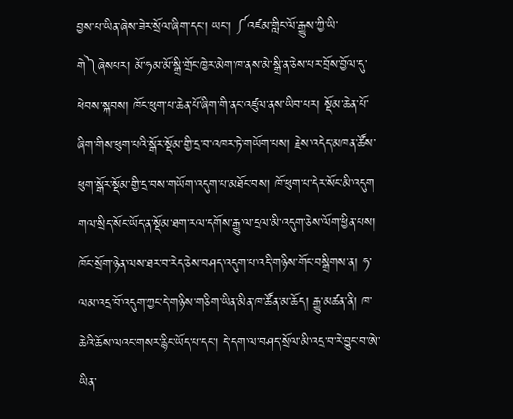བྱས་པ་ཡིན་ཞེས་ཟེར་སྲོལ་ཞིག་དང་། ཡང་། ༼འཛམ་གླིང་ལོ་རྒྱུས་ཀྱི་ཡི་གེ༽ཞེསཔར། མོ་ཧམ་མོ་སྒྲི་གྲོང་ཁྱེར་མེག་ཁ་ནས་མེ་སྒྲི་ན་ཅེས་པར་བྲོས་བྱོལ་དུ་ཕེབས་སྐབས། ཁོང་ཕུག་པ་ཆེན་པོ་ཞིག་གི་ནང་འཛུལ་ནས་ཡིབ་པར། སྡོམ་ཆེན་པོ་ཞིག་གིས་ཕུག་པའི་སྒོར་སྡོམ་གྱི་དྲ་བ་འཁར་ཏེ་གཡོག་པས། རྗེས་འདེད་མཁན་ཚོས་ཕུག་སྒོར་སྡོམ་གྱི་དྲ་བས་གཡོག་འདུག་པ་མཐོང་བས། ཁོ་ཕུག་པ་དེར་སོང་མི་འདུག གལ་སྲིད་སོང་ཡོད་ན་སྡོམ་ཐག་རལ་དགོས་རྒྱུ་ལ་དྲལ་མི་འདུག་ཅེས་ལོག་ཕྱིན་པས། ཁོང་སྲོག་ཉེན་ལས་ཐར་བ་རེད་ཅེས་བཤད་འདུག་པ་འདི་གཉིས་གོང་བསྒྲིགས་ན། ཧ་ལམ་འདྲ་བོ་འདུག་ཀྱང་དེ་གཉིས་གཅིག་ཡིན་མིན་ཁ་ཚོན་མ་ཆོད། རྒྱུ་མཚན་ནི། ཁ་ཆེའི་ཆོས་ལའང་གསར་རྙིང་ཡོད་པ་དང་། དེ་དག་ལ་བཤད་སྲོལ་མི་འདྲ་བ་རེ་བྱུང་བ་ཨེ་ཡིན་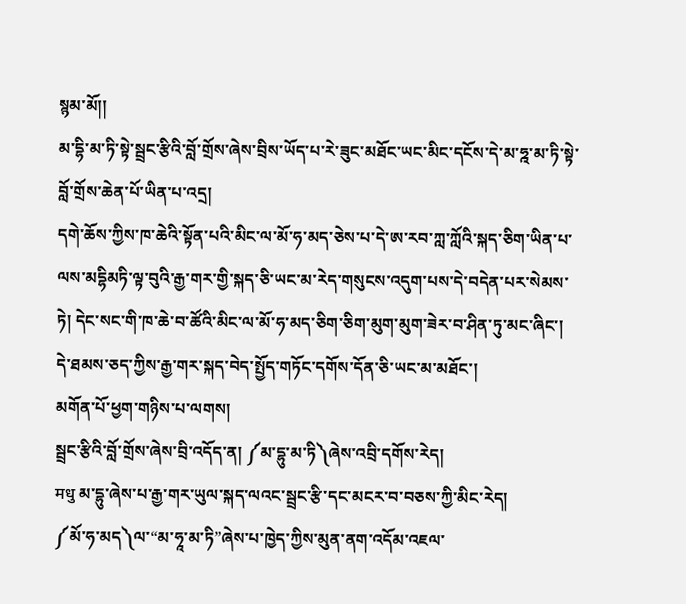སྙམ་མོ།།
མ་དྷི་མ་ཏི་སྟེ་སྦྲང་རྩིའི་བློ་གྲོས་ཞེས་བྲིས་ཡོད་པ་རེ་ཟུང་མཐོང་ཡང་མིང་དངོས་དེ་མ་ཧྰ་མ་ཏི་སྟེ་བློ་གྲོས་ཆེན་པོ་ཡིན་པ་འདྲ།
དགེ་ཆོས་ཀྱིས་ཁ་ཆེའི་སྟོན་པའི་མིང་ལ་མོ་ཧ་མད་ཅེས་པ་དེ་ཨ་རབ་ཀླ་ཀློའི་སྐད་ཅིག་ཡིན་པ་ལས་མདྷིམཏི་ལྟ་བུའི་རྒྱ་གར་གྱི་སྐད་ཅི་ཡང་མ་རེད་གསུངས་འདུག་པས་དེ་བདེན་པར་སེམས་ཏེ། དེང་སང་གི་ཁ་ཆེ་བ་ཚོའི་མིང་ལ་མོ་ཧ་མད་ཅིག་ཅིག་མུག་མུག་ཟེར་བ་ཤིན་ཏུ་མང་ཞིང་། དེ་ཐམས་ཅད་ཀྱིས་རྒྱ་གར་སྐད་བེད་སྤྱོད་གཏོང་དགོས་དོན་ཅི་ཡང་མ་མཐོང་།
མགོན་པོ་ཕྱག་གཉིས་པ་ལགས།
སྦྲང་རྩིའི་བློ་གྲོས་ཞེས་བྲི་འདོད་ན། ༼མ་དྷུ་མ་ཏི༽ཞེས་འབྲི་དགོས་རེད།
मधु མ་དྷུ་ཞེས་པ་རྒྱ་གར་ཡུལ་སྐད་ལའང་སྦྲང་རྩི་དང་མངར་བ་བཅས་ཀྱི་མིང་རེད།
༼མོ་ཧ་མད༽ལ་“མ་ཧཱ་མ་ཏི”ཞེས་པ་ཁྱེད་ཀྱིས་མུན་ནག་འདོམ་འཇལ་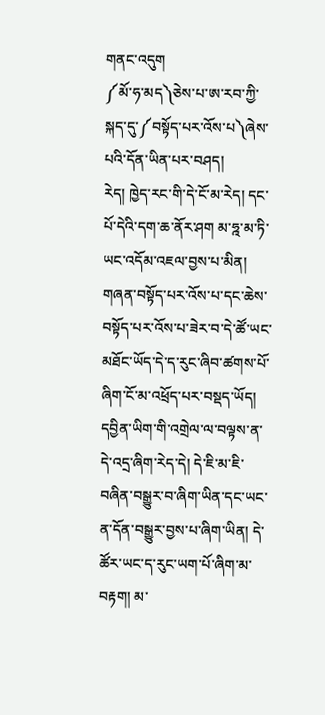གནང་འདུག
༼མོ་ཧ་མད༽ཅེས་པ་ཨ་རབ་ཀྱི་སྐད་དུ་༼བསྟོད་པར་འོས་པ༽ཞེས་པའི་དོན་ཡིན་པར་བཤད།
རེད། ཁྱེད་རང་གི་དེ་ངོ་མ་རེད། དང་པོ་དེའི་དག་ཆ་ནོར་ཤག མ་ཧྰ་མ་ཏི་ཡང་འདོམ་འཇལ་བྱས་པ་མིན། གཞན་བསྟོད་པར་འོས་པ་དང་ཆེས་བསྟོད་པར་འོས་པ་ཟེར་བ་དེ་ཚོ་ཡང་མཐོང་ཡོད་དེ་ད་རུང་ཞིབ་ཚགས་པོ་ཞིག་ངོ་མ་འཕྲོད་པར་བསྡད་ཡོད། དབྱིན་ཡིག་གི་འགྲེལ་ལ་བལྟས་ན་དེ་འདྲ་ཞིག་རེད་དེ། དེ་ཇི་མ་ཇི་བཞིན་བསྒྱུར་བ་ཞིག་ཡིན་དང་ཡང་ན་དོན་བསྒྱུར་བྱས་པ་ཞིག་ཡིན། དེ་ཚོར་ཡང་ད་རུང་ཡག་པོ་ཞིག་མ་བརྟག། མ་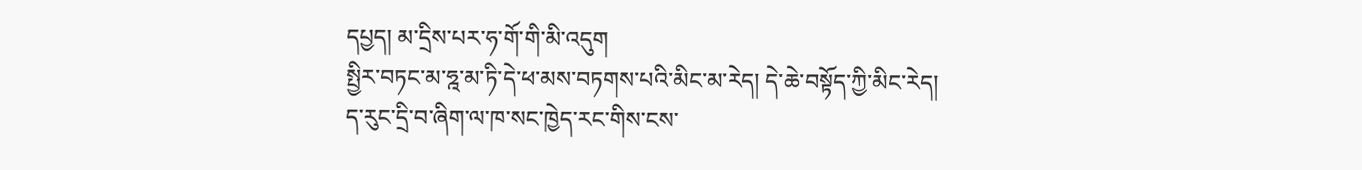དཔྱད། མ་དྲིས་པར་ཧ་གོ་གི་མི་འདུག
སྤྱིར་བཏང་མ་ཧྰ་མ་ཏི་དེ་ཕ་མས་བཏགས་པའི་མིང་མ་རེད། དེ་ཆེ་བསྟོད་ཀྱི་མིང་རེད།
ད་རུང་དྲི་བ་ཞིག་ལ་ཁ་སང་ཁྱེད་རང་གིས་ངས་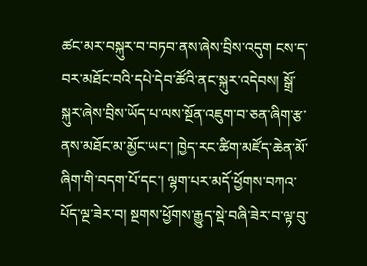ཚང་མར་བསྐུར་བ་བཏབ་ནས་ཞེས་བྲིས་འདུག ངས་ད་བར་མཐོང་བའི་དཔེ་དེབ་ཚོའི་ནང་སྐུར་འདེབས། སྒྲོ་སྐུར་ཞེས་བྲིས་ཡོད་པ་ལས་སྔོན་འཇུག་བ་ཅན་ཞིག་རྩ་ནས་མཐོང་མ་མྱོང་ཡང་། ཁྱེད་རང་ཚིག་མཛོད་ཆེན་མོ་ཞིག་གི་བདག་པོ་དང་། ལྷག་པར་མདོ་ཕྱོགས་བཀའ་པོད་ལྔ་ཟེར་བ། སྔགས་ཕྱོགས་རྒྱུད་སྡེ་བཞི་ཟེར་བ་ལྟ་བུ་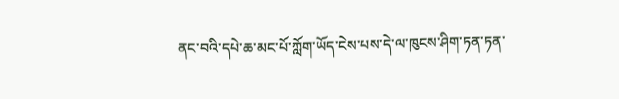ནང་བའི་དཔེ་ཆ་མང་པོ་ཀློག་ཡོད་ངེས་པས་དེ་ལ་ཁུངས་ཤིག་ཏན་ཏན་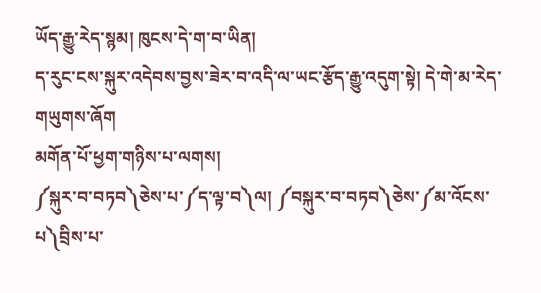ཡོད་རྒྱུ་རེད་སྙམ། ཁུངས་དེ་ག་བ་ཡིན།
ད་རུང་ངས་སྐུར་འདེབས་བྱས་ཟེར་བ་འདི་ལ་ཡང་རྩོད་རྒྱུ་འདུག་སྟེ། དེ་གེ་མ་རེད་གཡུགས་ཞོག
མགོན་པོ་ཕྱག་གཉིས་པ་ལགས།
༼སྐུར་བ་བཏབ༽ཅེས་པ་༼ད་ལྟ་བ༽ལ། ༼བསྐུར་བ་བཏབ༽ཅེས་༼མ་འོངས་པ༽བྲིས་པ་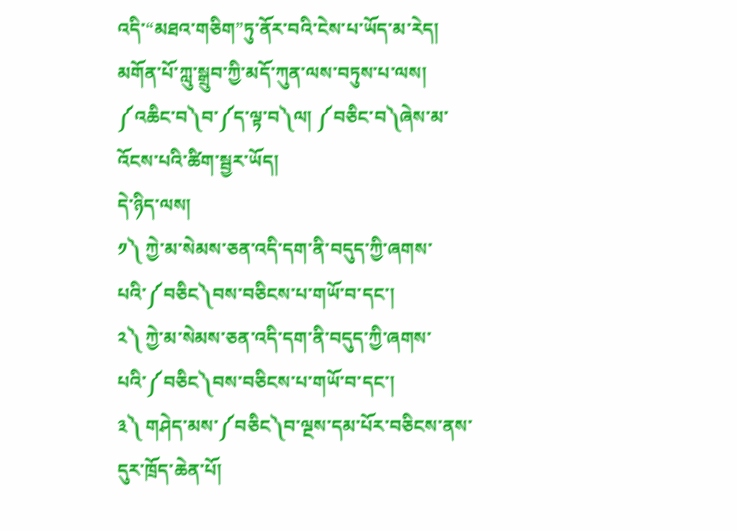འདི་“མཐའ་གཅིག”ཏུ་ནོར་བའི་ངེས་པ་ཡོད་མ་རེད།
མགོན་པོ་ཀླུ་སྒྲུབ་ཀྱི་མདོ་ཀུན་ལས་བཏུས་པ་ལས། ༼འཆིང་བ༽བ་༼ད་ལྟ་བ༽ལ། ༼བཅིང་བ༽ཞེས་མ་འོངས་པའི་ཚིག་སྦྱར་ཡོད།
དེ་ཉིད་ལས།
༡༽ ཀྱེ་མ་སེམས་ཅན་འདི་དག་ནི་བདུད་ཀྱི་ཞགས་པའི་༼བཅིང༽བས་བཅིངས་པ་གཡོ་བ་དང་།
༢༽ ཀྱེ་མ་སེམས་ཅན་འདི་དག་ནི་བདུད་ཀྱི་ཞགས་པའི་༼བཅིང༽བས་བཅིངས་པ་གཡོ་བ་དང་།
༣༽ གཤེད་མས་༼བཅིང༽བ་ལྔས་དམ་པོར་བཅིངས་ནས་དུར་ཁྲོད་ཆེན་པོ།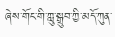ཞེས་གོང་གི་ཀླུ་སྒྲུབ་ཀྱི་མདོ་ཀུན་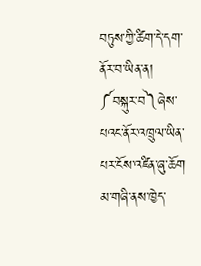བཏུས་ཀྱི་ཚིག་དེ་དག་ནོར་བ་ཡིན་ན། ༼བསྐུར་བ༽ཞེས་པའང་ནོར་འཁྲུལ་ཡིན་པར་ངོས་འཛིན་ཞུ་ཆོག
མ་གཞི་ནས་ཁྱེད་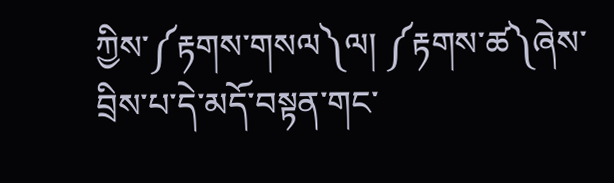ཀྱིས་༼རྟགས་གསལ༽ལ། ༼རྟགས་ཚ༽ཞེས་བྲིས་པ་དེ་མདོ་བསྟན་གང་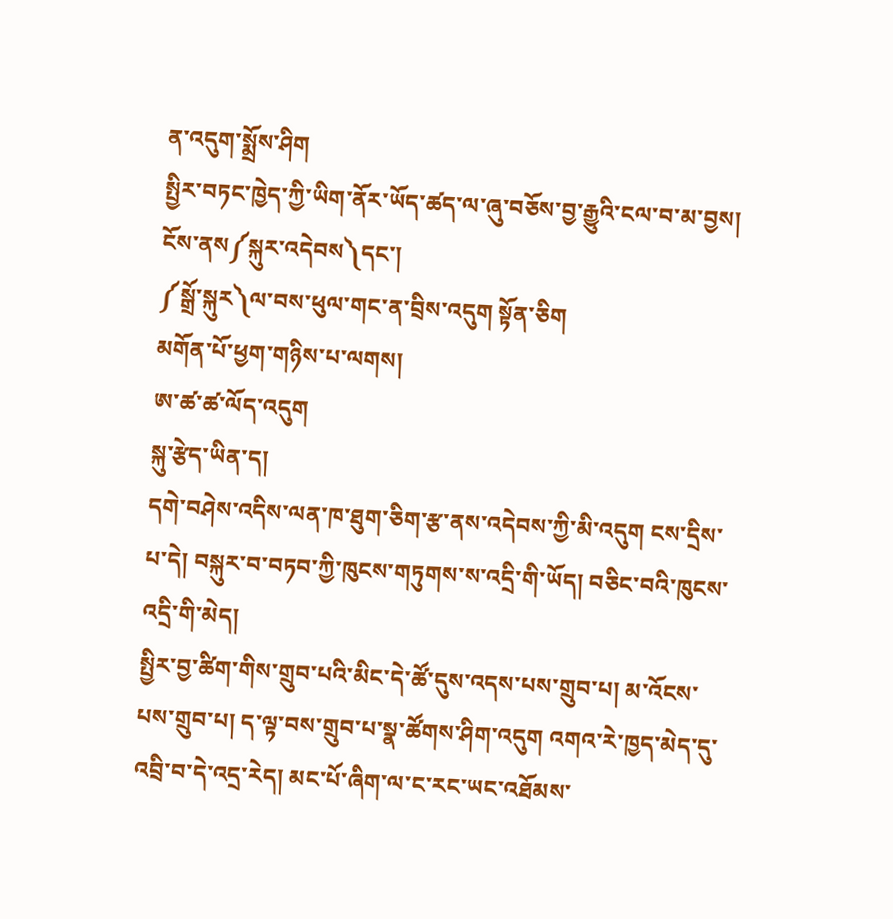ན་འདུག་སྨྲོས་ཤིག
སྤྱིར་བཏང་ཁྱེད་ཀྱི་ཡིག་ནོར་ཡོད་ཚད་ལ་ཞུ་བཅོས་བྱ་རྒྱུའི་ངལ་བ་མ་བྱས།
ངོས་ནས༼སྐུར་འདེབས༽དང་།
༼སྒྲོ་སྐུར༽ལ་བས་ཕུལ་གང་ན་བྲིས་འདུག སྟོན་ཅིག
མགོན་པོ་ཕྱག་གཉིས་པ་ལགས།
ཨ་ཚ་ཚ་ལོད་འདུག
སྐུ་རྩེད་ཡིན་ད།
དགེ་བཤེས་འདིས་ལན་ཁ་ཐུག་ཅིག་རྩ་ནས་འདེབས་ཀྱི་མི་འདུག ངས་དྲིས་པ་དེ། བསྐུར་བ་བཏབ་ཀྱི་ཁུངས་གཏུགས་ས་འདྲི་གི་ཡོད། བཅིང་བའི་ཁུངས་འདྲི་གི་མེད།
སྤྱིར་བྱ་ཚིག་གིས་གྲུབ་པའི་མིང་དེ་ཚོ་དུས་འདས་པས་གྲུབ་པ། མ་འོངས་པས་གྲུབ་པ། ད་ལྟ་བས་གྲུབ་པ་སྣ་ཚོགས་ཤིག་འདུག འགའ་རེ་ཁྱད་མེད་དུ་འབྲི་བ་དེ་འདྲ་རེད། མང་པོ་ཞིག་ལ་ང་རང་ཡང་འཐོམས་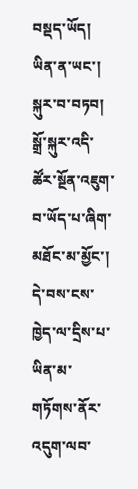བསྡད་ཡོད། ཡིན་ན་ཡང་། སྐུར་བ་བཏབ། སྒྲོ་སྐུར་འདི་ཚོར་སྔོན་འཇུག་བ་ཡོད་པ་ཞིག་མཐོང་མ་མྱོང་། དེ་བས་ངས་ཁྱེད་ལ་དྲིས་པ་ཡིན་མ་གཏོགས་ནོར་འདུག་ལབ་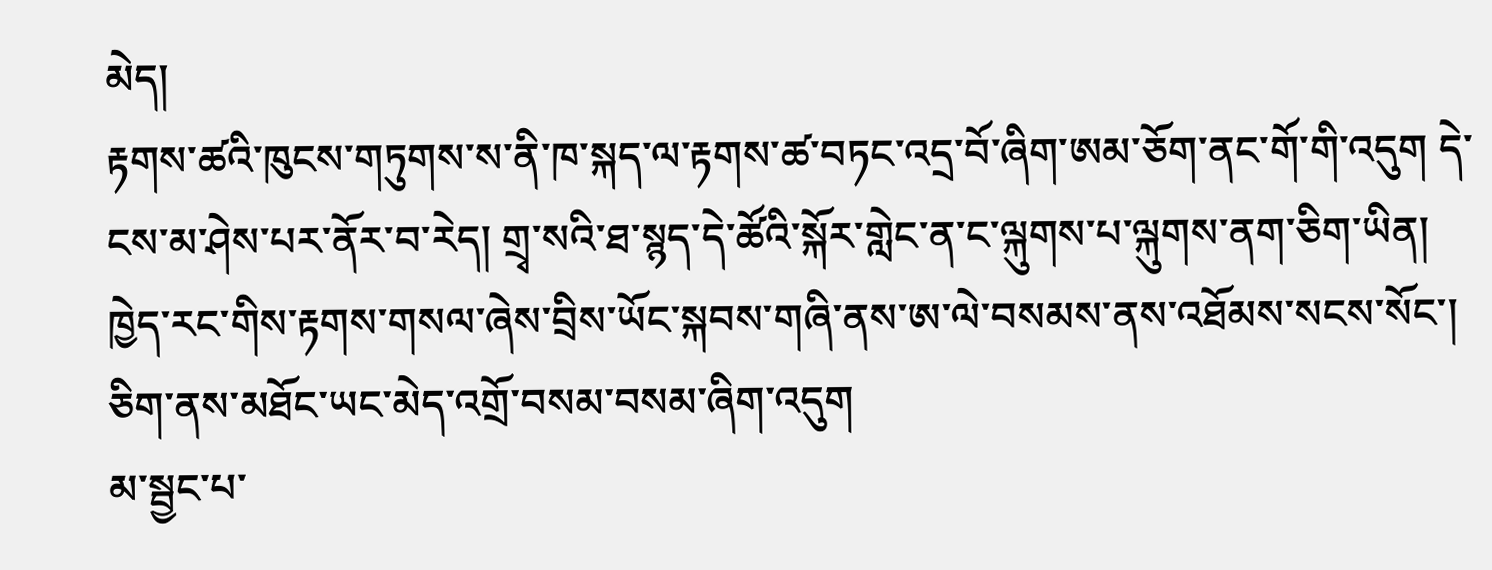མེད།
རྟགས་ཚའི་ཁུངས་གཏུགས་ས་ནི་ཁ་སྐད་ལ་རྟགས་ཚ་བཏང་འདྲ་བོ་ཞིག་ཨམ་ཅོག་ནང་གོ་གི་འདུག དེ་ངས་མ་ཤེས་པར་ནོར་བ་རེད། གྲྭ་སའི་ཐ་སྙད་དེ་ཚོའི་སྐོར་གླེང་ན་ང་ལྐུགས་པ་ལྐུགས་ནག་ཅིག་ཡིན། ཁྱེད་རང་གིས་རྟགས་གསལ་ཞེས་བྲིས་ཡོང་སྐབས་གཞི་ནས་ཨ་ལེ་བསམས་ནས་འཐོམས་སངས་སོང་། ཅིག་ནས་མཐོང་ཡང་མེད་འགྲོ་བསམ་བསམ་ཞིག་འདུག
མ་སྦྱང་པ་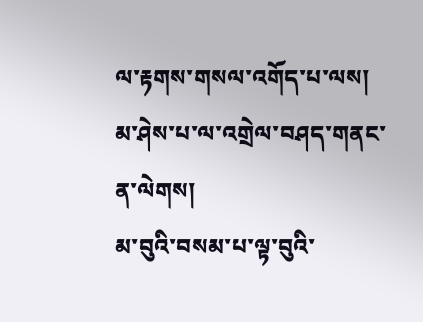ལ་རྟགས་གསལ་འགོད་པ་ལས། མ་ཤེས་པ་ལ་འགྲེལ་བཤད་གནང་ན་ལེགས།
མ་བུའི་བསམ་པ་ལྟ་བུའི་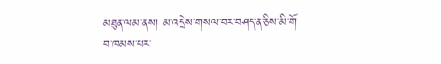མཐུན་ལམ་ནས། མ་འདྲེས་གསལ་བར་བཤད་ན་ཅིས་མི་གོ
བ་ཁམས་པར་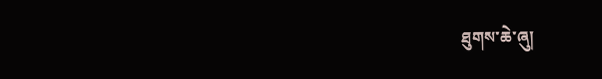ཐུགས་ཆེ་ཞུ།